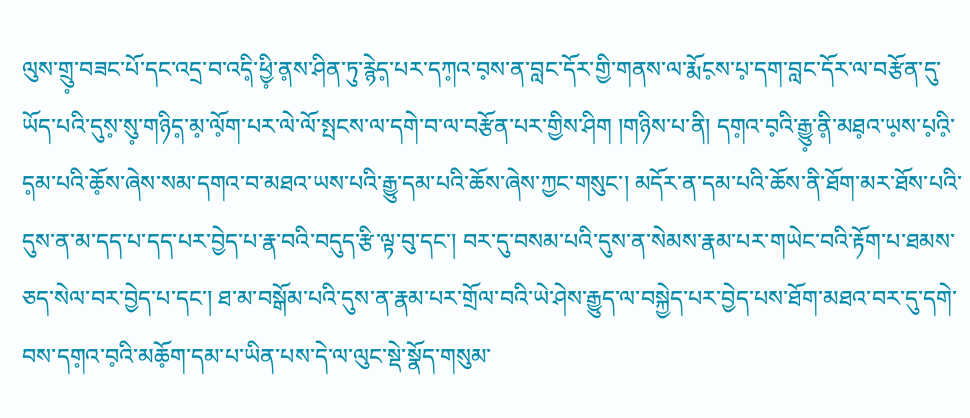ལུས་གྲུ༷་བཟང་པོ་དང་འདྲ་བ་འདི༷་ཕྱི༷་ན༷ས་ཤིན་ཏུ་རྙེད༷་པར་དཀ༷འ་བ༷ས་ན་བླང་དོར་གྱི་གནས་ལ་རྨོང༷ས་པ༷་དག་བླང་དོར་ལ་བརྩོན་དུ་ཡོད་པའི་དུས༷་སུ༷་གཉིད༷་མ༷་ལོ༷ག་པར་ལེ་ལོ་སྤངས་ལ་དགེ་བ་ལ་བརྩོན་པར་གྱིས་ཤིག །གཉིས་པ་ནི། དག༷འ་བ༷འི་རྒྱུ༷་ནི༷་མཐ༷འ་ཡ༷ས་པ༷འི༷་ད༷མ་པའི་ཆོ༷ས་ཞེས་སམ་དགའ་བ་མཐའ་ཡས་པའི་རྒྱུ་དམ་པའི་ཆོས་ཞེས་ཀྱང་གསུང་། མདོར་ན་དམ་པའི་ཆོས་ནི་ཐོག་མར་ཐོས་པའི་དུས་ན་མ་དད་པ་དད་པར་བྱེད་པ་རྣ་བའི་བདུད་རྩི་ལྟ་བུ་དང་། བར་དུ་བསམ་པའི་དུས་ན་སེམས་རྣམ་པར་གཡེང་བའི་རྟོག་པ་ཐམས་ཅད་སེལ་བར་བྱེད་པ་དང་། ཐ་མ་བསྒོམ་པའི་དུས་ན་རྣམ་པར་གྲོལ་བའི་ཡེ་ཤེས་རྒྱུད་ལ་བསྐྱེད་པར་བྱེད་པས་ཐོག་མཐའ་བར་དུ་དགེ་བས་དག༷འ་བ༷འི་མཆོ༷ག་དམ་པ་ཡིན་པས་དེ་ལ་ལུང་སྡེ་སྣོད་གསུམ་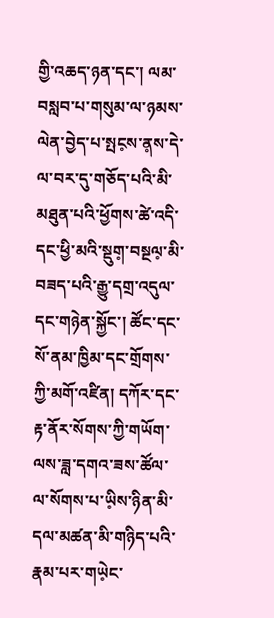གྱི་འཆད་ཉན་དང་། ལམ་བསླབ་པ་གསུམ་ལ་ཉམས་ལེན་བྱེད་པ་སྤང༷ས་ན༷ས་དེ་ལ་བར་དུ་གཅོད་པའི་མི་མཐུན་པའི་ཕྱོགས་ཚེ་འདི་དང་ཕྱི་མའི་སྡུག༷་བསྔལ༷་མི་བཟད་པའི་རྒྱུ་དགྲ་འདུལ་དང་གཉེན་སྐྱོང་། ཚོང་དང་སོ་ནམ་ཁྱིམ་དང་གྲོགས་ཀྱི་མགོ་འཛིན། དཀོར་དང་རྟ་ནོར་སོགས་ཀྱི་གཡོག་ལས་ཟླ་དགའ་ཟས་ཚོལ་ལ་སོགས་པ་ཡི༷ས་ཉིན་མི་དལ་མཚན་མི་གཉིད་པའི་རྣམ་པར་གཡེ༷ང་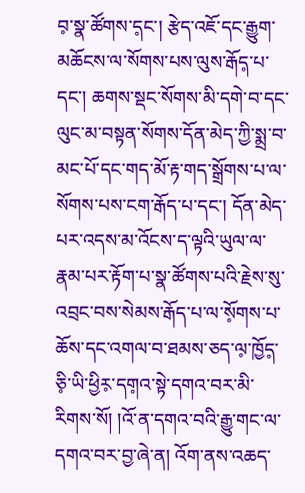བ༷་སྣ་ཚོགས་ད༷ང་། རྩེད་འཇོ་དང་རྒྱུག་མཆོངས་ལ་སོགས་པས་ལུས་རྒོད༷་པ་དང་། ཆགས་སྡང་སོགས་མི་དགེ་བ་དང་ལུང་མ་བསྟན་སོགས་དོན་མེད་ཀྱི་སྨྲ་བ་མང་པོ་དང་གད་མོ་རྟ་གད་སྒྲོགས་པ་ལ་སོགས་པས་ངག་རྒོད་པ་དང་། དོན་མེད་པར་འདས་མ་འོངས་ད་ལྟའི་ཡུལ་ལ་རྣམ་པར་རྟོག་པ་སྣ་ཚོགས་པའི་རྗེས་སུ་འབྲང་བས་སེམས་རྒོད་པ་ལ་སོ༷གས་པ་ཆོས་དང་འགལ་བ་ཐམས་ཅད་ལ༷་ཁྱོད༷་ཅི༷་ཡི་ཕྱིར༷་དག༷འ་སྟེ་དགའ་བར་མི་རིགས་སོ། །འོ་ན་དགའ་བའི་རྒྱུ་གང་ལ་དགའ་བར་བྱ་ཞེ་ན། འོག་ནས་འཆད་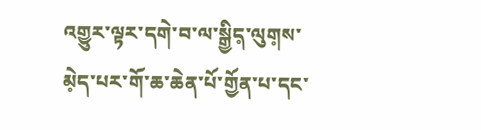འགྱུར་ལྟར་དགེ་བ་ལ་སྒྱིད༷་ལུག༷ས་མེ༷ད་པར་གོ་ཆ་ཆེན་པོ་གྱོན་པ་དང་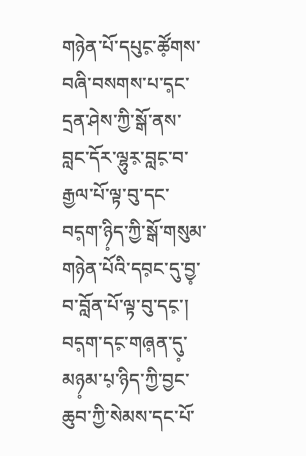གཉེན་པོ་དཔུང༷་ཚོ༷གས་བཞི་བསགས་པ་ད༷ང་དྲན་ཤེས་ཀྱི་སྒོ་ནས་བླང་དོར་ལྷུར༷་བླང༷་བ་རྒྱལ་པོ་ལྟ་བུ་དང་བད༷ག་ཉི༷ད་ཀྱི་སྒོ་གསུམ་གཉེན་པོའི་དབ༷ང་དུ་བྱ༷་བ་བློན་པོ་ལྟ་བུ་དང༷་། བད༷ག་དང༷་གཞ༷ན་དུ༷་མཉ༷མ་པ༷་ཉིད་ཀྱི་བྱང་ཆུབ་ཀྱི་སེམས་དང་པོ་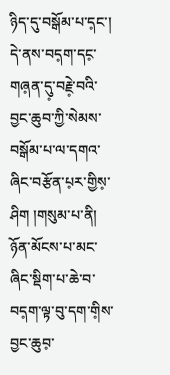ཉིད་དུ་བསྒོམ་པ་ད༷ང་། དེ་ནས་བད༷ག་དང༷་གཞ༷ན་དུ༷་བརྗེ༷་བའི་བྱང་ཆུབ་ཀྱི་སེམས་བསྒོམ་པ་ལ་དགའ་ཞིང་བརྩོན་པ༷ར་གྱིས༷་ཤིག །གསུམ་པ་ནི། ཉོན་མོངས་པ་མང་ཞིང་སྡིག་པ་ཆེ་བ་བད༷ག་ལྟ་བུ་དག་གི༷ས་བྱང་ཆུབ༷་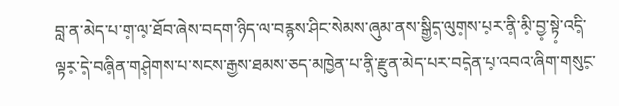བླ་ན་མེད་པ་ག༷་ལ༷་ཐོབ་ཞེས་བདག་ཉིད་ལ་བརྙས་ཤིང་སེམས་ཞུམ་ནས་སྒྱིད༷་ལུག༷ས་པ༷ར་ནི༷་མི༷་བྱ༷་སྟེ༷་འདི༷་ལྟར༷་དེ༷་བཞི༷ན་གཤེ༷གས་པ་སངས་རྒྱས་ཐམས་ཅད་མཁྱེན་པ་ནི༷་རྫུན་མེད་པར་བདེ༷ན་པ༷་འབའ་ཞིག་གསུང༷་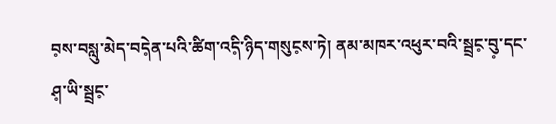བ༷ས་བསླུ་མེད་བདེ༷ན་པའི་ཚིག་འདི༷་ཉིད་གསུང༷ས་ཏེ། ནམ་མཁར་འཕུར་བའི་སྦྲང༷་བུ༷་དང་ཤ༷་ཡི་སྦྲང༷་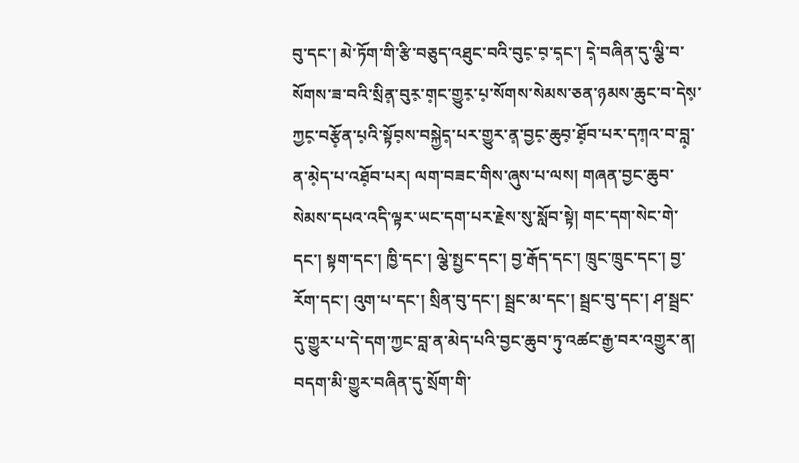བུ་དང་། མེ་ཏོག་གི་རྩི་བཅུད་འཐུང་བའི་བུང༷་བ༷་ད༷ང་། དེ༷་བཞིན་དུ་ལྕི་བ་སོགས་ཟ་བའི་སྲིན༷་བུར༷་ག༷ང་གྱུར༷་པ༷་སོགས་སེམས་ཅན་ཉམས་ཆུང་བ་དེས༷་ཀྱང༷་བརྩོ༷ན་པ༷འི་སྟོབ༷ས་བསྐྱེད༷་པར་གྱུར་ན༷་བྱང༷་ཆུབ༷་ཐོ༷བ་པར་དཀ༷འ་བ་བླ༷་ན་མེ༷ད་པ་འཐོ༷བ་པར། ལག་བཟང་གིས་ཞུས་པ་ལས། གཞན་བྱང་ཆུབ་སེམས་དཔའ་འདི་ལྟར་ཡང་དག་པར་རྗེས་སུ་སློབ་སྟེ། གང་དག་སེང་གེ་དང་། སྟག་དང་། ཁྱི་དང་། ལྕེ་སྤྱང་དང་། བྱ་རྒོད་དང་། ཁྲུང་ཁྲུང་དང་། བྱ་རོག་དང་། འུག་པ་དང་། སྲིན་བུ་དང་། སྦྲང་མ་དང་། སྦྲང་བུ་དང་། ཤ་སྦྲང་དུ་གྱུར་པ་དེ་དག་ཀྱང་བླ་ན་མེད་པའི་བྱང་ཆུབ་ཏུ་འཚང་རྒྱ་བར་འགྱུར་ན། བདག་མི་གྱུར་བཞིན་དུ་སྲོག་གི་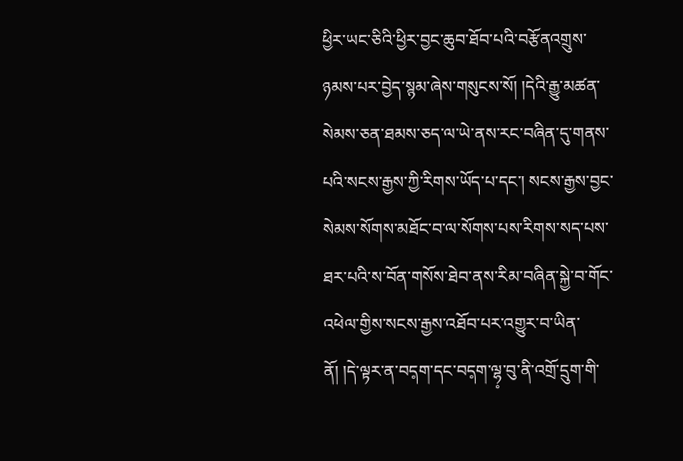ཕྱིར་ཡང་ཅིའི་ཕྱིར་བྱང་ཆུབ་ཐོབ་པའི་བརྩོནའགྲུས་ཉམས་པར་བྱེད་སྙམ་ཞེས་གསུངས་སོ། །དེའི་རྒྱུ་མཚན་སེམས་ཅན་ཐམས་ཅད་ལ་ཡེ་ནས་རང་བཞིན་དུ་གནས་པའི་སངས་རྒྱས་ཀྱི་རིགས་ཡོད་པ་དང་། སངས་རྒྱས་བྱང་སེམས་སོགས་མཐོང་བ་ལ་སོགས་པས་རིགས་སད་པས་ཐར་པའི་ས་བོན་གསོས་ཐེབ་ནས་རིམ་བཞིན་སྐྱེ་བ་གོང་འཕེལ་གྱིས་སངས་རྒྱས་འཐོབ་པར་འགྱུར་བ་ཡིན་ནོ། །དེ་ལྟར་ན་བད༷ག་དང་བད༷ག་ལྷ༷་བུ་ནི་འགྲོ་དྲུག་གི་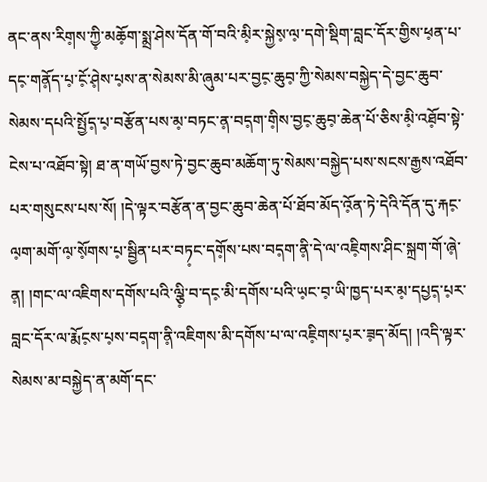ནང་ནས་རིག༷ས་ཀྱི༷་མཆོ༷ག་སྨྲ་ཤེས་དོན་གོ་བའི་མི༷ར་སྐྱེས༷་ལ༷་དགེ་སྡིག་བླང་དོར་གྱིས་ཕ༷ན་པ་དང༷་གནོ༷ད་པ༷་ངོ༷་ཤེ༷ས་པ༷ས་ན་སེམས་མི་ཞུམ་པར་བྱང༷་ཆུབ༷་ཀྱི་སེམས་བསྐྱེད་དེ་བྱང་ཆུབ་སེམས་དཔའི་སྤྱོད༷་པ༷་བརྩོན་པས་མ༷་བཏང་ན༷་བད༷ག་གི༷ས་བྱང༷་ཆུབ༷་ཆེན་པོ་ཅིས་མི༷་འཐོ༷བ་སྟེ་ངེས་པ་འཐོབ་སྟེ། ཐ་ན་གཡོ་བྱས་ཏེ་བྱང་ཆུབ་མཆོག་ཏུ་སེམས་བསྐྱེད་པས་སངས་རྒྱས་འཐོབ་པར་གསུངས་པས་སོ། །དེ་ལྟར་བརྩོན་ན་བྱང་ཆུབ་ཆེན་པོ་ཐོབ་མོད་འོ༷ན་ཏེ་དེའི་དོན་དུ་རྐང༷་ལ༷ག་མགོ་ལ༷་སོ༷གས་པ༷་སྦྱིན་པར་བཏ༷ང་དགོ༷ས་པས་བད༷ག་ནི༷་དེ་ལ་འཇི༷གས་ཤིང་སྐྲག་གོ་ཞེ༷་ན༷། །གང་ལ་འཇིགས་དགོས་པའི་ལྕི༷་བ་དང༷་མི་དགོས་པའི་ཡ༷ང་བ༷་ཡི་ཁྱད་པར་མ༷་དཔྱད༷་པ༷ར་བླང་དོར་ལ་རྨོང༷ས་པ༷ས་བད༷ག་ནི༷་འཇིགས་མི་དགོས་པ་ལ་འཇི༷གས་པ༷ར་ཟ༷ད་མོད། །འདི་ལྟར་སེམས་མ་བསྐྱེད་ན་མགོ་དང་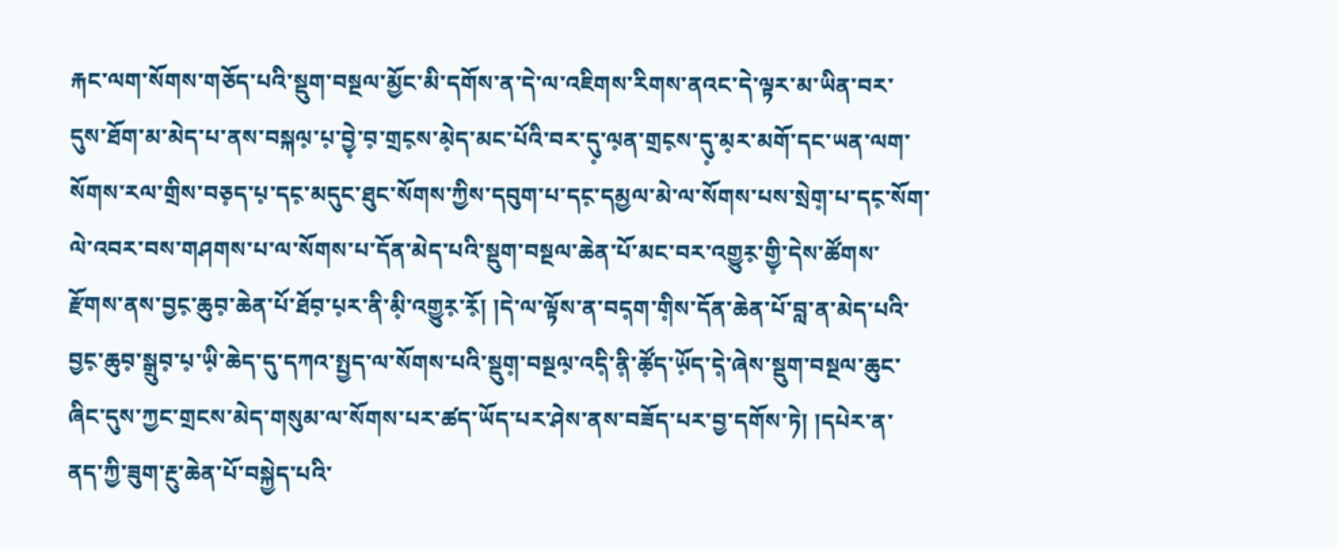རྐང་ལག་སོགས་གཅོད་པའི་སྡུག་བསྔལ་མྱོང་མི་དགོས་ན་དེ་ལ་འཇིགས་རིགས་ནའང་དེ་ལྟར་མ་ཡིན་བར་དུས་ཐོག་མ་མེད་པ་ནས་བསྐལ༷་པ༷་བྱེ༷་བ༷་གྲང༷ས་མེ༷ད་མང་པོའི་བར་དུ༷་ལ༷ན་གྲང༷ས་དུ༷་མ༷ར་མགོ་དང་ཡན་ལག་སོགས་རལ་གྲིས་བཅ༷ད་པ༷་དང༷་མདུང་ཐུང་སོགས་ཀྱིས་དབུག་པ་དང༷་དམྱལ་མེ་ལ་སོགས་པས་སྲེག༷་པ་དང༷་སོག་ལེ་འབར་བས་གཤགས་པ་ལ་སོགས་པ་དོན་མེད་པའི་སྡུག་བསྔལ་ཆེན་པོ་མང་བར་འགྱུར༷་གྱི༷་དེས་ཚོགས་རྫོགས་ནས་བྱང༷་ཆུབ༷་ཆེན་པོ་ཐོབ༷་པ༷ར་ནི་མི༷་འགྱུར༷་རོ༷། །དེ་ལ་ལྟོས་ན་བད༷ག་གི༷ས་དོན་ཆེན་པོ་བླ་ན་མེད་པའི་བྱང༷་ཆུབ༷་སྒྲུབ༷་པ༷་ཡི༷་ཆེད་དུ་དཀའ་སྤྱད་ལ་སོགས་པའི་སྡུག༷་བསྔལ༷་འདི༷་ནི༷་ཚོ༷ད་ཡོ༷ད་དེ༷་ཞེས་སྡུག་བསྔལ་ཆུང་ཞིང་དུས་ཀྱང་གྲངས་མེད་གསུམ་ལ་སོགས་པར་ཚད་ཡོད་པར་ཤེས་ནས་བཟོད་པར་བྱ་དགོས་ཏེ། །དཔེར་ན་ནད་ཀྱི་ཟུག་རྔུ་ཆེན་པོ་བསྐྱེད་པའི་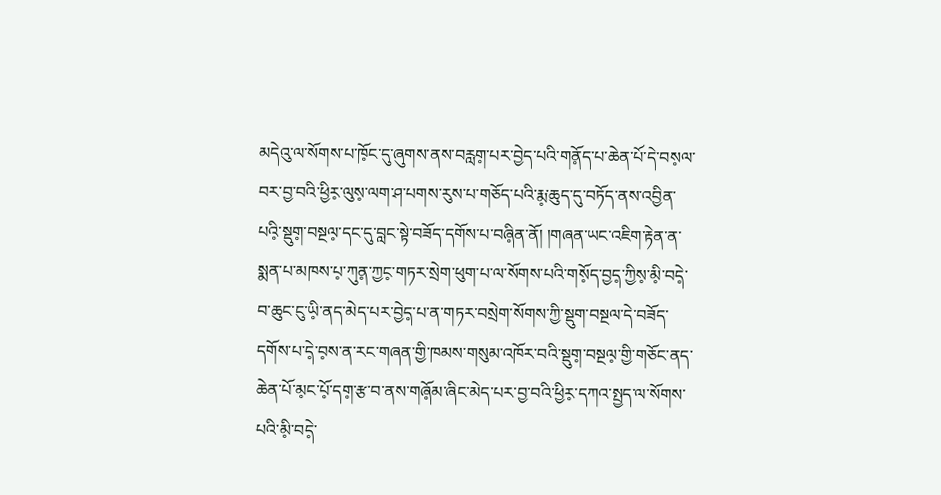མདེའུ་ལ་སོགས་པ་ཁོ༷ང་དུ་ཞུགས་ནས་བརླག༷་པར་བྱེད་པའི་གནོ༷ད་པ་ཆེན་པོ་དེ་བས༷ལ་བར་བྱ་བའི་ཕྱིར༷་ལུས༷་ལག་ཤ་པགས་རུས་པ་གཅོད་པའི་རྨ༷་ཆུད་དུ་བཏོད་ནས་འབྱིན་པའི༷་སྡུག༷་བསྔལ༷་དང་དུ་བླང་སྟེ་བཟོད་དགོས་པ་བཞི༷ན་ནོ། །གཞན་ཡང་འཇིག་རྟེན་ན་སྨན་པ་མཁས་པ༷་ཀུན༷་ཀྱང༷་གཏར་སྲེག་ཕུག་པ་ལ་སོགས་པའི་གསོ༷ད་བྱད༷་ཀྱིས༷་མི༷་བདེ༷་བ་ཆུང་ངུ་ཡི༷་ནད་མེད་པར་བྱེད༷་པ་ན་གཏར་བསྲེག་སོགས་ཀྱི་སྡུག་བསྔལ་དེ་བཟོད་དགོས་པ་དེ༷་བ༷ས་ན་རང་གཞན་གྱི་ཁམས་གསུམ་འཁོར་བའི་སྡུག༷་བསྔལ༷་གྱི་གཅོང་ནད་ཆེན་པོ་མ༷ང་པོ༷་དག༷་རྩ་བ་ནས་གཞོ༷མ་ཞིང་མེད་པར་བྱ་བའི་ཕྱིར༷་དཀའ་སྤྱད་ལ་སོགས་པའི་མི༷་བདེ༷་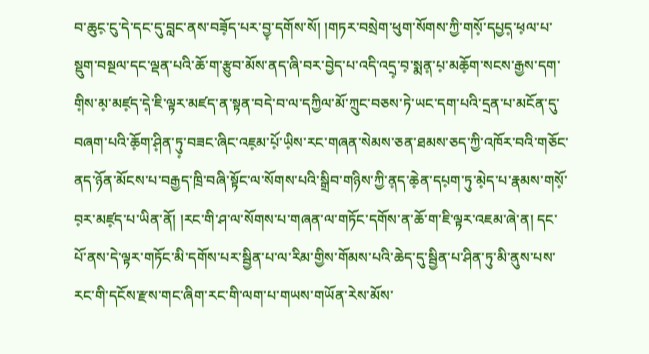བ་ཆུང༷་ངུ་དེ་དང་དུ་བླང་ནས་བཟོ༷ད་པར་བྱ༷་དགོས་སོ། །གཏར་བསྲེག་ཕུག་སོགས་ཀྱི་གསོ༷་དཔྱད༷་ཕ༷ལ་པ་སྡུག་བསྔལ་དང་ལྡན་པའི་ཆོ་ག་རྩུབ་མོས་ནད་ཞི་བར་བྱེད་པ་འདི་འདྲ༷་བ༷་སྨན༷་པ༷་མཆོ༷ག་སངས་རྒྱས་དག་གི༷ས་མ༷་མཛ༷ད་དེ༷་ཇི་ལྟར་མཛད་ན་སྟན་བདེ་བ་ལ་དཀྱིལ་མོ་ཀྲུང་བཅས་ཏེ་ཡང་དག་པའི་དྲན་པ་མངོན་དུ་བཞག་པའི་ཆོ༷ག་ཤི༷ན་ཏུ༷་བཟང་ཞིང་འཇ༷མ་པོ༷་ཡི༷ས་རང་གཞན་སེམས་ཅན་ཐམས་ཅད་ཀྱི་འཁོར་བའི་གཅོང་ནད་ཉོན་མོངས་པ་བརྒྱད་ཁྲི་བཞི་སྟོང་ལ་སོགས་པའི་སྒྲིབ་གཉིས་ཀྱི་ན༷ད་ཆེ༷ན་དཔ༷ག་ཏུ་མེ༷ད་པ་རྣམས་གསོ༷་བ༷ར་མཛ༷ད་པ་ཡིན་ནོ། །རང་གི་ཤ་ལ་སོགས་པ་གཞན་ལ་གཏོང་དགོས་ན་ཆོ་ག་ཇི་ལྟར་འཇམ་ཞེ་ན། དང་པོ་ནས་དེ་ལྟར་གཏོང་མི་དགོས་པར་སྦྱིན་པ་ལ་རིམ་གྱིས་གོམས་པའི་ཆེད་དུ་སྦྱིན་པ་ཤིན་ཏུ་མི་ནུས་པས་རང་གི་དངོས་རྫས་གང་ཞིག་རང་གི་ལག་པ་གཡས་གཡོན་རེས་མོས་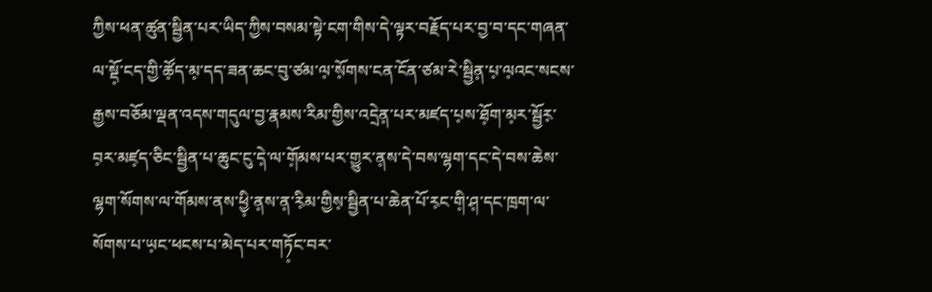ཀྱིས་ཕན་ཚུན་སྦྱིན་པར་ཡིད་ཀྱིས་བསམ་སྟེ་ངག་གིས་དེ་ལྟར་བརྗོད་པར་བྱ་བ་དང་གཞན་ལ་སྡོ༷་ངད་གྱི་ཚོ༷ད་མ༷་དད་ཟན་ཆང་བུ་ཙམ་ལ༷་སོ༷གས་ངན་ངོན་ཙམ་རེ་སྦྱིན༷་པ༷་ལ༷འང་སངས་རྒྱས་བཅོམ་ལྡན་འདས་གདུལ་བྱ་རྣམས་རིམ་གྱིས་འདྲེན༷་པར་མཛད་པ༷ས་ཐོ༷ག་མ༷ར་སྦྱོར༷་བ༷ར་མཛ༷ད་ཅིང་སྦྱིན་པ་ཆུང་ངུ་དེ༷་ལ་གོ༷མས་པར་གྱུར་ན༷ས་དེ་བས་ལྷག་དང་དེ་བས་ཆེས་ལྷག་སོགས་ལ་གོམས་ནས་ཕྱི༷་ན༷ས་ན༷་རི༷མ་གྱིས༷་སྦྱིན་པ་ཆེན་པོ་ར༷ང་གི༷་ཤ༷་དང་ཁྲག་ལ་སོགས་པ་ཡ༷ང་ཕངས་པ་མེད་པར་གཏོ༷ང་བར་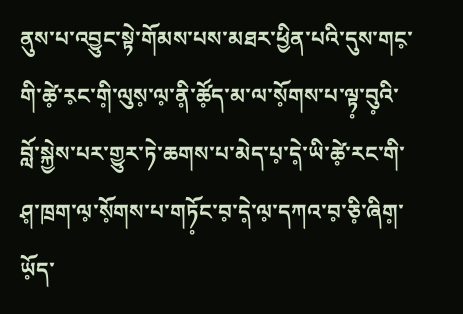ནུས་པ་འབྱུང་སྟེ་གོམས་པས་མཐར་ཕྱིན་པའི་དུས་གང༷་གི་ཚེ༷་ར༷ང་གི༷་ལུས༷་ལ༷་ནི༷་ཚོ༷ད་མ་ལ་སོ༷གས་པ་ལྟ༷་བུ༷འི་བློ་སྐྱེས་པར་གྱུར་ཏེ་ཆགས་པ་མེད་པ༷་དེ༷་ཡི་ཚེ༷་རང་གི་ཤ༷་ཁྲག་ལ༷་སོ༷གས་པ་གཏོ༷ང་བ༷་དེ༷་ལ༷་དཀའ་བ༷་ཅི༷་ཞིག༷་ཡོ༷ད་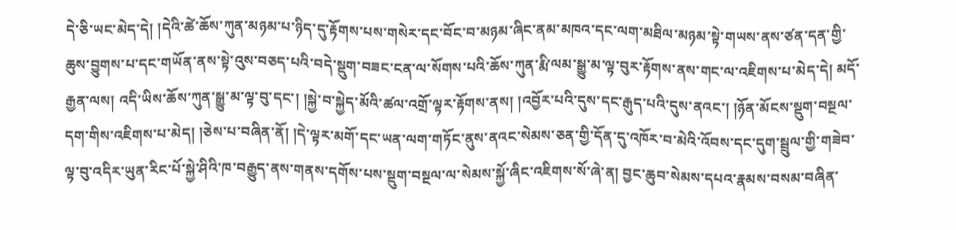དེ་ཅི་ཡང་མེད་དེ། །དེའི་ཚེ་ཆོས་ཀུན་མཉམ་པ་ཉིད་དུ་རྟོགས་པས་གསེར་དང་བོང་བ་མཉམ་ཞིང་ནམ་མཁའ་དང་ལག་མཐིལ་མཉམ་སྟེ་གཡས་ནས་ཙན་དན་གྱི་ཆུས་བྱུགས་པ་དང་གཡོན་ནས་སྟེ་འུས་བཅད་པའི་བདེ་སྡུག་བཟང་ངན་ལ་སོགས་པའི་ཆོས་ཀུན་རྨི་ལམ་སྒྱུ་མ་ལྟ་བུར་རྟོགས་ནས་གང་ལ་འཇིགས་པ་མེད་དེ། མདོ་རྒྱན་ལས། འདི་ཡིས་ཆོས་ཀུན་སྒྱུ་མ་ལྟ་བུ་དང་། །སྐྱེ་བ་སྐྱེད་མོའི་ཚལ་འགྲོ་ལྟར་རྟོགས་ནས། །འབྱོར་པའི་དུས་དང་རྒུད་པའི་དུས་ནའང་། །ཉོན་མོངས་སྡུག་བསྔལ་དག་གིས་འཇིགས་པ་མེད། །ཅེས་པ་བཞིན་ནོ། །དེ་ལྟར་མགོ་དང་ཡན་ལག་གཏོང་ནུས་ནའང་སེམས་ཅན་གྱི་དོན་དུ་འཁོར་བ་མེའི་འོབས་དང་དུག་སྦྲུལ་གྱི་གཟེབ་ལྟ་བུ་འདིར་ཡུན་རིང་པོ་སྐྱེ་ཤིའི་ཁ་བརྒྱུད་ནས་གནས་དགོས་པས་སྡུག་བསྔལ་ལ་སེམས་སྐྱོ་ཞིང་འཇིགས་སོ་ཞེ་ན། བྱང་ཆུབ་སེམས་དཔའ་རྣམས་བསམ་བཞིན་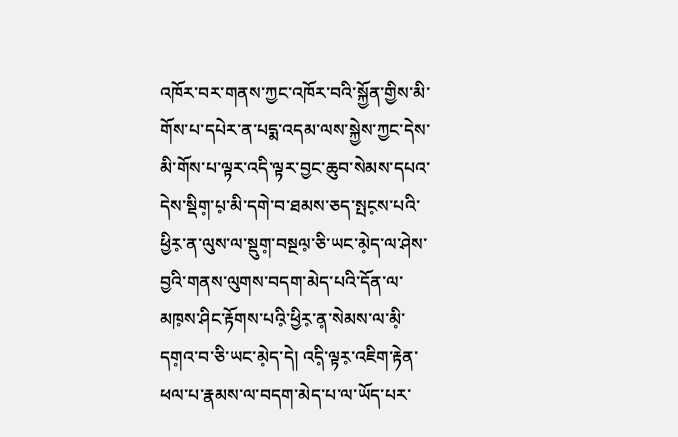འཁོར་བར་གནས་ཀྱང་འཁོར་བའི་སྐྱོན་གྱིས་མི་གོས་པ་དཔེར་ན་པདྨ་འདམ་ལས་སྐྱེས་ཀྱང་དེས་མི་གོས་པ་ལྟར་འདི་ལྟར་བྱང་ཆུབ་སེམས་དཔའ་དེས་སྡིག༷་པ༷་མི་དགེ་བ་ཐམས་ཅད་སྤང༷ས་པའི་ཕྱིར༷་ན་ལུས་ལ་སྡུག༷་བསྔལ༷་ཅི་ཡང་མེ༷ད་ལ་ཤེས་བྱའི་གནས་ལུགས་བདག་མེད་པའི་དོན་ལ་མཁ༷ས་ཤིང་རྟོགས་པའི༷་ཕྱིར༷་ན༷་སེམས་ལ་མི༷་དག༷འ་བ་ཅི་ཡང་མེ༷ད་དེ། འདི༷་ལྟར༷་འཇིག་རྟེན་ཕལ་པ་རྣམས་ལ་བདག་མེད་པ་ལ་ཡོད་པར་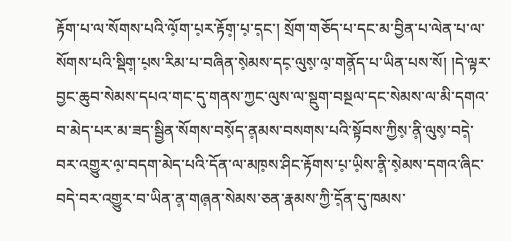རྟོག་པ་ལ་སོགས་པའི་ལོ༷ག་པ༷ར་རྟོག༷་པ༷་ད༷ང་། སྲོག་གཅོད་པ་དང་མ་བྱིན་པ་ལེན་པ་ལ་སོགས་པའི་སྡིག༷་པ༷ས་རིམ་པ་བཞིན་སེ༷མས་དང༷་ལུས༷་ལ༷་གནོ༷ད་པ་ཡིན་པས་སོ། །དེ་ལྟར་བྱང་ཆུབ་སེམས་དཔའ་གང་དུ་གནས་ཀྱང་ལུས་ལ་སྡུག་བསྔལ་དང་སེམས་ལ་མི་དགའ་བ་མེད་པར་མ་ཟད་སྦྱིན་སོགས་བསོ༷ད་ན༷མས་བསགས་པའི་སྟོབས་ཀྱིས༷་ནི༷་ལུས༷་བདེ༷་བར་འགྱུར་ལ༷་བདག་མེད་པའི་དོན་ལ་མཁ༷ས་ཤིང་རྟོགས་པ༷་ཡི༷ས་ནི༷་སེ༷མས་དགའ་ཞིང་བདེ་བར་འགྱུར་བ་ཡིན་ན༷་གཞ༷ན་སེམས་ཅན་རྣམས་ཀྱི་དོ༷ན་དུ་ཁམས་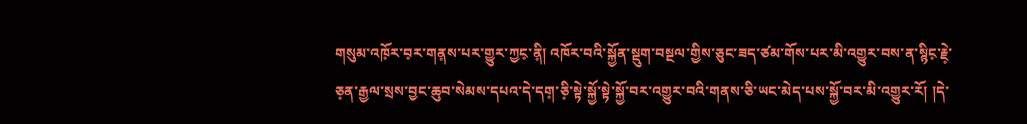གསུམ་འཁོ༷ར་བ༷ར་གན༷ས་པར་གྱུར་ཀྱང༷་ནི༷། འཁོར་བའི་སྐྱོན་སྡུག་བསྔལ་གྱིས་ཅུང་ཟད་ཙམ་གོས་པར་མི་འགྱུར་བས་ན་སྙིང༷་རྗེ༷་ཅ༷ན་རྒྱལ་སྲས་བྱང་ཆུབ་སེམས་དཔའ་དེ་དག༷་ཅི༷་སྟེ་སྐྱོ་སྟེ་སྐྱོ་བར་འགྱུར་བའི་གནས་ཅི་ཡང་མེད་པས་སྐྱོ་བར་མི་འགྱུར་རོ། །དེ་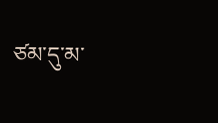ཙམ་དུ་མ་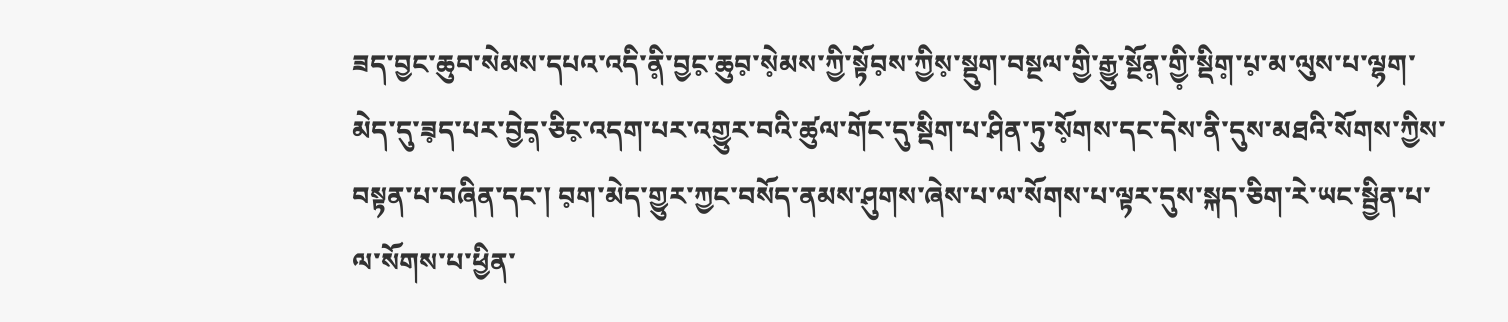ཟད་བྱང་ཆུབ་སེམས་དཔའ་འདི་ནི༷་བྱང༷་ཆུབ༷་སེ༷མས་ཀྱི་སྟོབ༷ས་ཀྱིས༷་སྡུག་བསྔལ་གྱི་རྒྱུ་སྔོན༷་གྱི༷་སྡིག༷་པ༷་མ་ལུས་པ་ལྷག་མེད་དུ་ཟ༷ད་པར་བྱེད༷་ཅིང༷་འདག་པར་འགྱུར་བའི་ཚུལ་གོང་དུ་སྡིག་པ་ཤིན་ཏུ་སོ༷གས་དང་དེས་ནི་དུས་མཐའི་སོགས་ཀྱིས་བསྟན་པ་བཞིན་དང་། བ༷ག་མེད་གྱུར་ཀྱང་བསོད་ནམས་ཤུགས་ཞེས་པ་ལ་སོགས་པ་ལྟར་དུས་སྐད་ཅིག་རེ་ཡང་སྦྱིན་པ་ལ་སོགས་པ་ཕྱིན་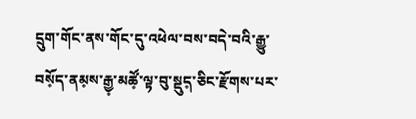དྲུག་གོང་ནས་གོང་དུ་འཕེལ་བས་བདེ་བའི་རྒྱུ་བསོ༷ད་ནམ༷ས་རྒྱ༷་མཚོ༷་ལྟ་བུ་སྡུད༷་ཅིང་རྫོགས་པར་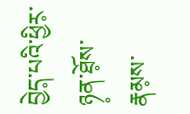བྱེད༷་པའི་ཕྱིར༷་ཉ༷ན་ཐོ༷ས་རྣམ༷ས་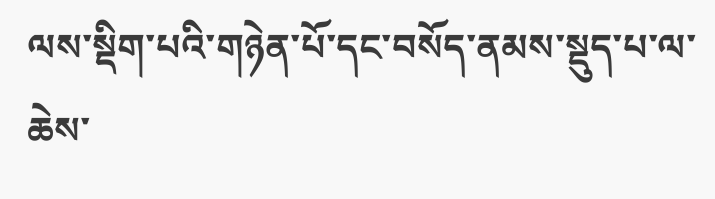ལས་སྡིག་པའི་གཉེན་པོ་དང་བསོད་ནམས་སྡུད་པ་ལ་ཆེས་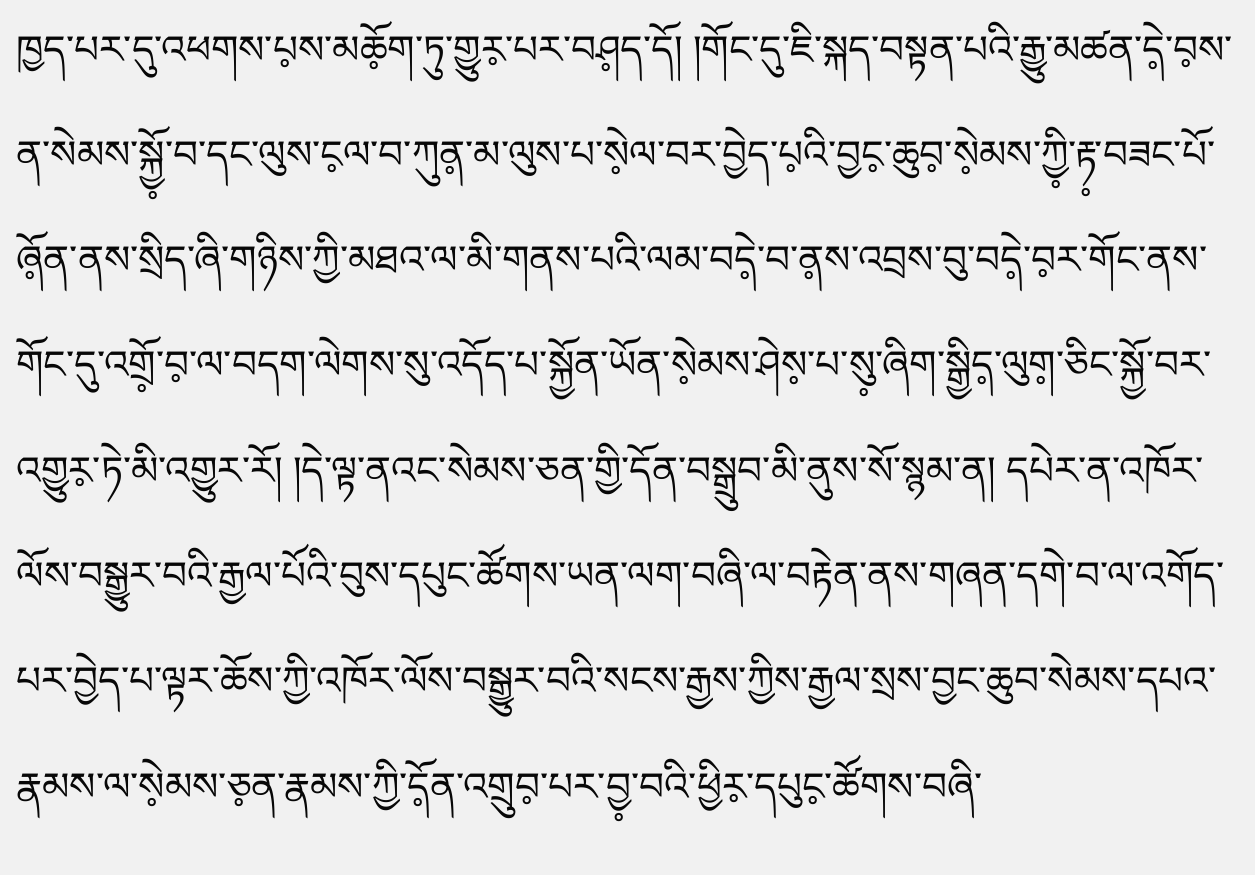ཁྱད་པར་དུ་འཕགས་པ༷ས་མཆོ༷ག་ཏུ་གྱུར༷་པར་བཤ༷ད་དོ། །གོང་དུ་ཇི་སྐད་བསྟན་པའི་རྒྱུ་མཚན་དེ༷་བ༷ས་ན་སེམས་སྐྱོ༷་བ་དང་ལུས་ང༷ལ་བ་ཀུན༷་མ་ལུས་པ་སེ༷ལ་བར་བྱེད་པ༷འི་བྱང༷་ཆུབ༷་སེ༷མས་ཀྱི༷་རྟ༷་བཟང་པོ་ཞོ༷ན་ནས་སྲིད་ཞི་གཉིས་ཀྱི་མཐའ་ལ་མི་གནས་པའི་ལམ་བདེ༷་བ་ན༷ས་འབྲས་བུ་བདེ༷་བ༷ར་གོང་ནས་གོང་དུ་འགྲོ༷་བ༷་ལ་བདག་ལེགས་སུ་འདོད་པ་སྐྱོན་ཡོན་སེ༷མས་ཤེས༷་པ་སུ༷་ཞིག་སྒྱིད༷་ལུག༷་ཅིང་སྐྱོ་བར་འགྱུར༷་ཏེ་མི་འགྱུར་རོ། །དེ་ལྟ་ནའང་སེམས་ཅན་གྱི་དོན་བསྒྲུབ་མི་ནུས་སོ་སྙམ་ན། དཔེར་ན་འཁོར་ལོས་བསྒྱུར་བའི་རྒྱལ་པོའི་བུས་དཔུང་ཚོགས་ཡན་ལག་བཞི་ལ་བརྟེན་ནས་གཞན་དགེ་བ་ལ་འགོད་པར་བྱེད་པ་ལྟར་ཆོས་ཀྱི་འཁོར་ལོས་བསྒྱུར་བའི་སངས་རྒྱས་ཀྱིས་རྒྱལ་སྲས་བྱང་ཆུབ་སེམས་དཔའ་རྣམས་ལ་སེ༷མས་ཅ༷ན་རྣམས་ཀྱི་དོ༷ན་འགྲུབ༷་པར་བྱ༷་བའི་ཕྱིར༷་དཔུང༷་ཚོགས་བཞི་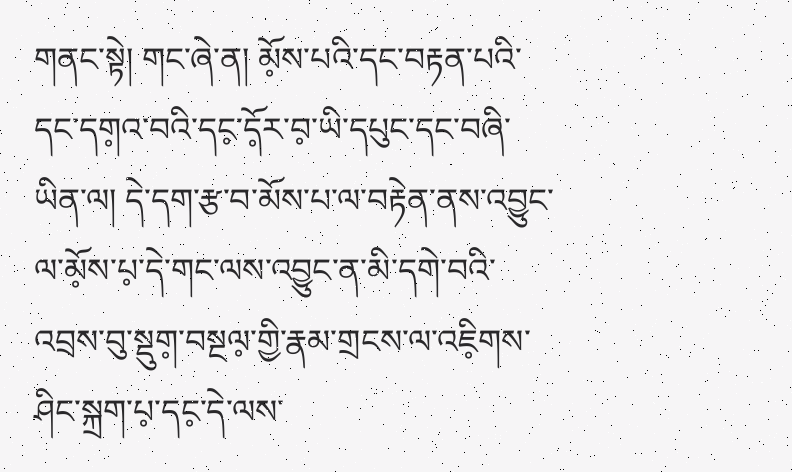གནང་སྟེ། གང་ཞེ་ན། མོ༷ས་པའི་དང་བརྟན་པའི་དང་དག༷འ་བའི་དང༷་དོ༷ར་བ༷་ཡི་དཔུང་དང་བཞི་ཡིན་ལ། དེ་དག་རྩ་བ་མོས་པ་ལ་བརྟེན་ནས་འབྱུང་ལ་མོ༷ས་པ༷་དེ་གང་ལས་འབྱུང་ན་མི་དགེ་བའི་འབྲས་བུ་སྡུག༷་བསྔལ༷་གྱི་རྣམ་གྲངས་ལ་འཇི༷གས་ཤིང་སྐྲག་པ༷་དང༷་དེ་ལས་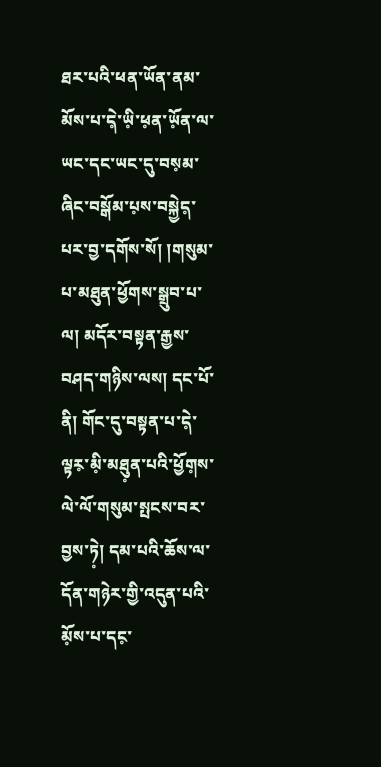ཐར་པའི་ཕན་ཡོན་ནམ་མོས་པ་དེ༷་ཡི༷་ཕ༷ན་ཡོ༷ན་ལ་ཡང་དང་ཡང་དུ་བས༷མ་ཞིང་བསྒོམ་པ༷ས་བསྐྱེད༷་པར་བྱ་དགོས་སོ། །གསུམ་པ་མཐུན་ཕྱོགས་སྒྲུབ་པ་ལ། མདོར་བསྟན་རྒྱས་བཤད་གཉིས་ལས། དང་པོ་ནི། གོང་དུ་བསྟན་པ་དེ༷་ལྟར༷་མི༷་མཐུ༷ན་པའི་ཕྱོག༷ས་ལེ་ལོ་གསུམ་སྤངས་བར་བྱས་ཏེ༷། དམ་པའི་ཆོས་ལ་དོན་གཉེར་གྱི་འདུན་པའི་མོ༷ས་པ་དང༷་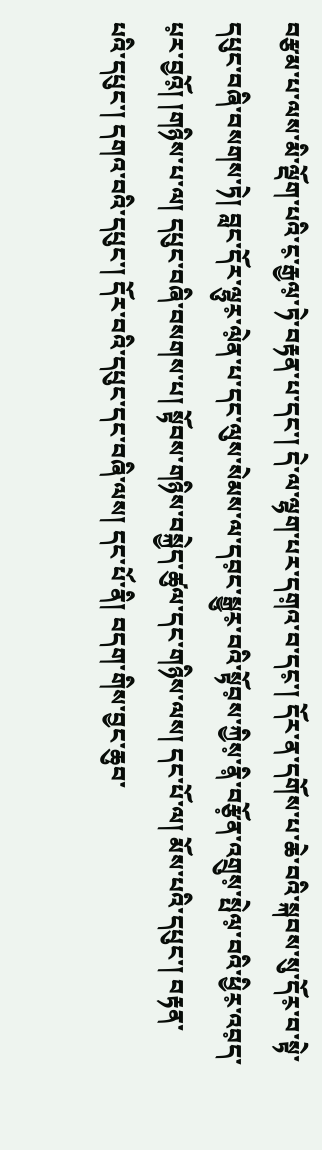བརྩམ་པ་ལས་མི་ལྡོག་པའི་ང༷་རྒྱལ༷་ཏེ་བརྟན་པ་དང་། དེ་ལ་ལྷག་པར་དག༷འ་བ་དང༷་། དོར་ན་དགོས་པ་ཆེ་བའི་སྐབས་སུ་དོར༷་བ་སྟེ་དཔུང་བཞི་བསགས་ཏེ། བླང་དོར་ལྷུར༷་ལེ༷ན་པ་དང་ལུས་སེམས་ལ་དབ༷ང་སྒྱུར༷་བའི་སྟོབ༷ས་ཀྱིས༷་ནི༷་བརྩོ༷ན་འགྲུས༷་སྤེལ༷་བའི་ཕྱིར༷་འབ༷ད་པ༷ར་བྱའོ༷། །གཉིས་པ་ལ། དཔུང་བཞི་བསགས་པ། སྟོབས་གཉིས་བསྐྱེད་ཚུལ་དང་གཉིས་ལས། དང་པོ་ལ། མོས་པའི་དཔུང་། བརྟན་པའི་དཔུང་། དགའ་བའི་དཔུང་། དོར་བའི་དཔུང་དང་བཞི་ལས། དང་པོ་ནི། བདག་གིས་བྱང་ཆུབ་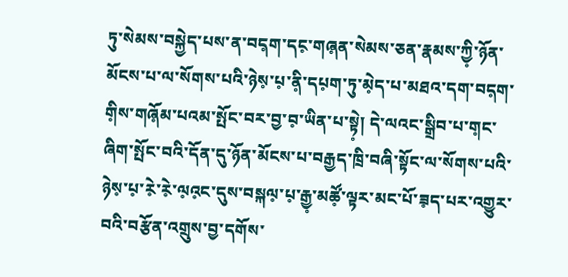ཏུ་སེམས་བསྐྱེད་པས་ན་བད༷ག་དང༷་གཞ༷ན་སེམས་ཅན་རྣམས་ཀྱི༷་ཉོན་མོངས་པ་ལ་སོགས་པའི་ཉེས༷་པ༷་ནི༷་དཔ༷ག་ཏུ་མེ༷ད་པ་མཐའ་དག་བད༷ག་གི༷ས་གཞོ༷མ་པའམ་སྤོང་བར་བྱ་བ༷་ཡིན་པ་སྟེ༷། དེ་ལའང་སྒྲིབ་པ་ག༷ང་ཞིག་སྤོང་བའི་དོན་དུ་ཉོན་མོངས་པ་བརྒྱད་ཁྲི་བཞི་སྟོང་ལ་སོགས་པའི་ཉེས༷་པ༷་རེ༷་རེ༷་ལ༷འ༷ང་དུས་བསྐལ༷་པ༷་རྒྱ༷་མཚོ༷་ལྟར་མང་པོ་ཟ༷ད་པར་འགྱུར་བའི་བརྩོན་འགྲུས་བྱ་དགོས་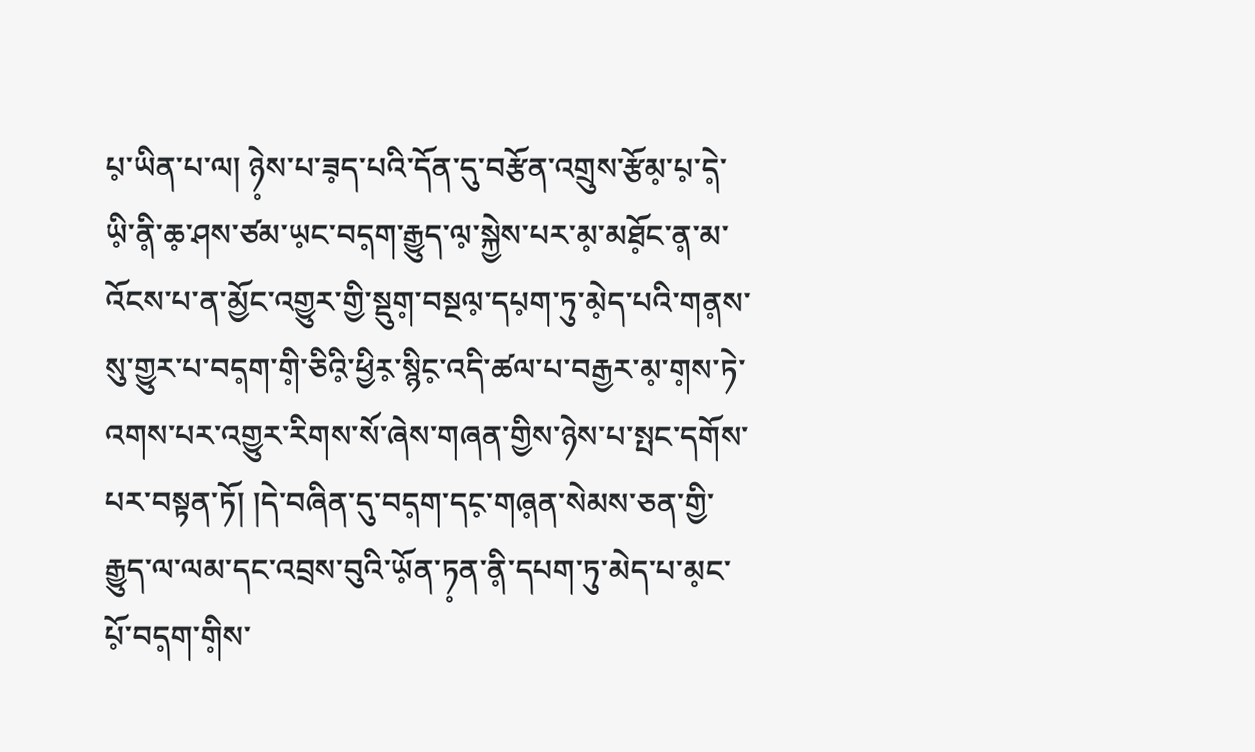པ༷་ཡིན་པ་ལ། ཉེ༷ས་པ་ཟ༷ད་པའི་དོན་དུ་བརྩོན་འགྲུས་རྩོམ༷་པ༷་དེ༷་ཡི༷་ནི༷་ཆ༷་ཤས་ཙམ་ཡ༷ང་བད༷ག་རྒྱུད་ལ༷་སྐྱེས་པར་མ༷་མཐོ༷ང་ན༷་མ་འོངས་པ་ན་མྱོང་འགྱུར་གྱི་སྡུག༷་བསྔལ༷་དཔ༷ག་ཏུ་མེ༷ད་པའི་གན༷ས་སུ་གྱུར་པ་བད༷ག་གི༷་ཅིའི༷་ཕྱིར༷་སྙིང༷་འདི་ཚལ་པ་བརྒྱར་མ༷་ག༷ས་ཏེ་འགས་པར་འགྱུར་རིགས་སོ་ཞེས་གཞན་གྱིས་ཉེས་པ་སྤང་དགོས་པར་བསྟན་ཏོ། །དེ་བཞིན་དུ་བད༷ག་དང༷་གཞ༷ན་སེམས་ཅན་གྱི་རྒྱུད་ལ་ལམ་དང་འབྲས་བུའི་ཡོ༷ན་ཏ༷ན་ནི༷་དཔག་ཏུ་མེད་པ་མ༷ང་པོ༷་བད༷ག་གི༷ས་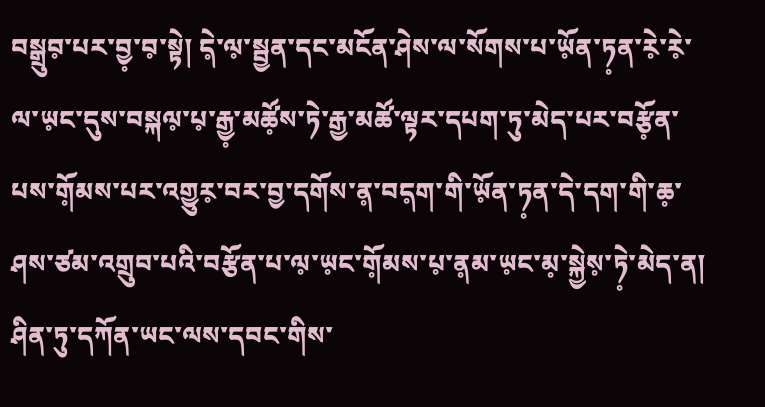བསྒྲུབ༷་པར་བྱ༷་བ༷་སྟེ། དེ༷་ལ༷་སྦྱན་དང་མངོན་ཤེས་ལ་སོགས་པ་ཡོ༷ན་ཏ༷ན་རེ༷་རེ༷་ལ་ཡ༷ང་དུས་བསྐལ༷་པ༷་རྒྱ༷་མཚོ༷ས་ཏེ་རྒྱ་མཚོ་ལྟར་དཔག་ཏུ་མེད་པར་བརྩོ༷ན་པས་གོ༷མས་པར་འགྱུར༷་བར་བྱ་དགོས་ན༷་བད༷ག་གི་ཡོ༷ན་ཏ༷ན་དེ་དག་གི་ཆ༷་ཤས་ཙམ་འགྲུབ་པའི་བརྩོན་པ་ལ༷་ཡ༷ང་གོ༷མས་པ༷་ན༷མ་ཡ༷ང་མ༷་སྐྱེས༷་ཏེ༷་མེད་ན། ཤིན་ཏུ་དཀོན་ཡང་ལས་དབང་གིས་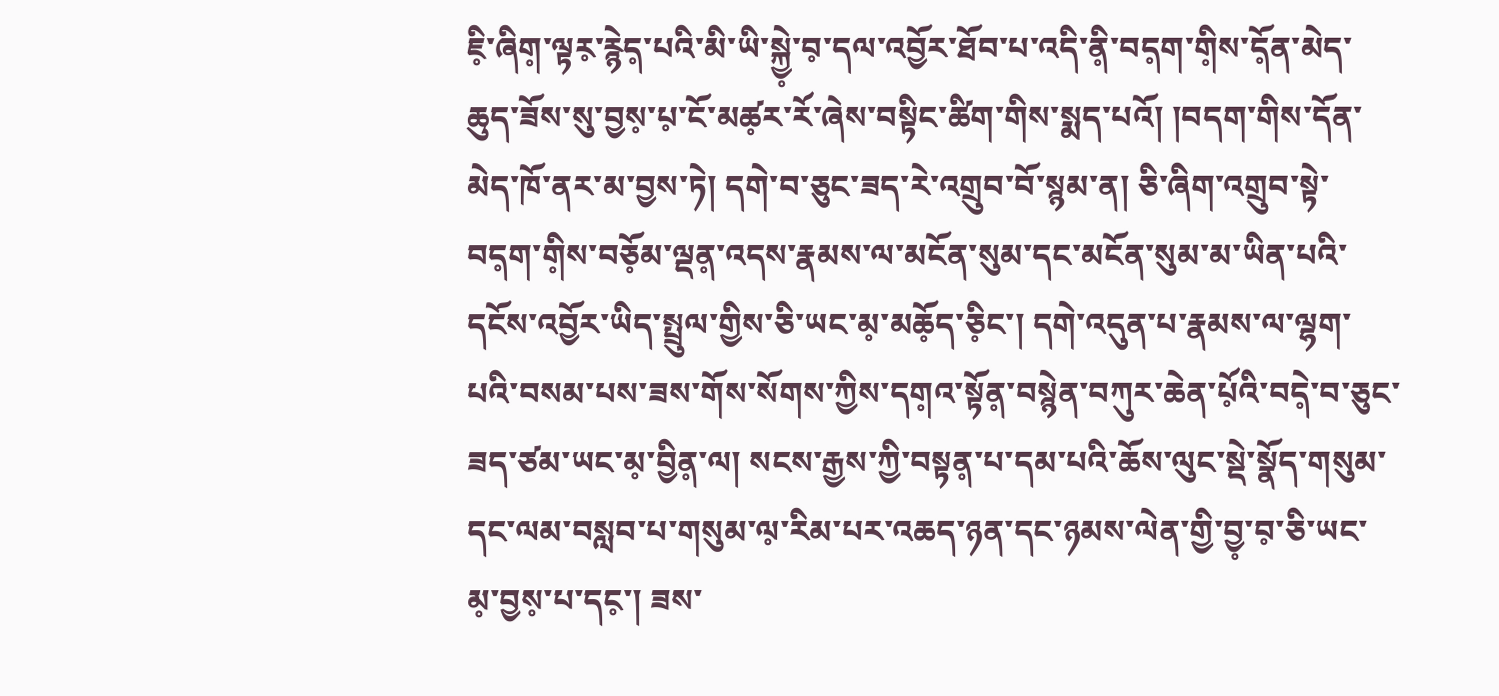ཇི༷་ཞིག༷་ལྟར༷་རྙེད༷་པའི་མི་ཡི་སྐྱེ༷་བ༷་དལ་འབྱོར་ཐོབ་པ་འདི་ནི༷་བད༷ག་གི༷ས་དོ༷ན་མེད་ཆུད་ཟོས་སུ་བྱས༷་པ༷་ངོ་མཚ༷ར་རོ་ཞེས་བསྟིང་ཚིག་གིས་སྨད་པའོ། །བདག་གིས་དོན་མེད་ཁོ་ནར་མ་བྱས་ཏེ། དགེ་བ་ཅུང་ཟད་རེ་འགྲུབ་བོ་སྙམ་ན། ཅི་ཞིག་འགྲུབ་སྟེ་བད༷ག་གི༷ས་བཅོ༷མ་ལྡན༷་འདས་རྣམས་ལ་མངོན་སུམ་དང་མངོན་སུམ་མ་ཡིན་པའི་དངོས་འབྱོར་ཡིད་སྤྲུལ་གྱིས་ཅི་ཡང་མ༷་མཆོ༷ད་ཅི༷ང་། དགེ་འདུན་པ་རྣམས་ལ་ལྷག་པའི་བསམ་པས་ཟས་གོས་སོགས་ཀྱིས་དག༷འ་སྟོན༷་བསྙེན་བཀུར་ཆེན་པོ༷འི་བདེ༷་བ་ཅུང་ཟད་ཙམ་ཡང་མ༷་བྱིན༷་ལ། སངས་རྒྱས་ཀྱི་བསྟན༷་པ་དམ་པའི་ཆོས་ལུང་སྡེ་སྣོད་གསུམ་དང་ལམ་བསླབ་པ་གསུམ་ལ༷་རིམ་པར་འཆད་ཉན་དང་ཉམས་ལེན་གྱི་བྱ༷་བ༷་ཅི་ཡང་མ༷་བྱས༷་པ་དང༷་། ཟས་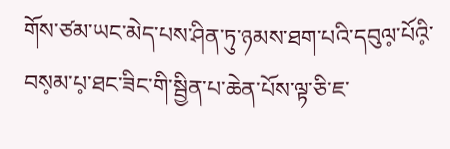གོས་ཙམ་ཡང་མེད་པས་ཤིན་ཏུ་ཉམས་ཐག་པའི་དབུལ༷་པོའི༷་བས༷མ་པ༷་ཐང་ཟིང་གི་སྦྱིན་པ་ཆེན་པོས་ལྟ་ཅི་ཇ་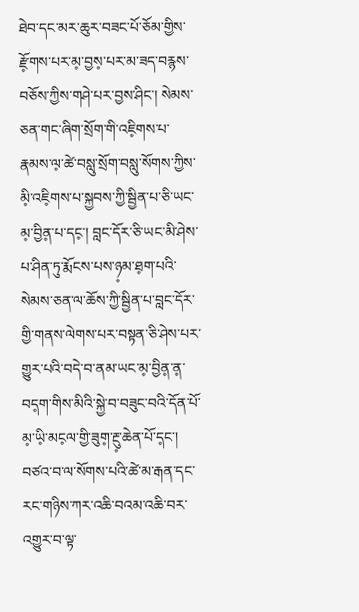ཐེབ་དང་མར་ཆུར་བཟང་པོ་ཅོམ་གྱིས་རྫོ༷གས་པར་མ༷་བྱས༷་པར་མ་ཟད་བརྙས་བཅོས་ཀྱིས་གཤེ་པར་བྱས་ཤིང་། སེམས་ཅན་གང་ཞིག་སྲོག་གི་འཇི༷གས་པ་རྣམས་ལ༷་ཚེ་བསླུ་སྲོག་བསླུ་སོགས་ཀྱིས་མི༷་འཇི༷གས་པ་སྐྱབས་ཀྱི་སྦྱིན་པ་ཅི་ཡང་མ༷་བྱིན༷་པ་དང༷་། བླང་དོར་ཅི་ཡང་མི་ཤེས་པ་ཤིན་ཏུ་རྨོངས་པས་ཉ༷མ་ཐ༷ག་པའི་སེམས་ཅན་ལ་ཆོས་ཀྱི་སྦྱིན་པ་བླང་དོར་གྱི་གནས་ལེགས་པར་བསྟན་ཅི་ཤེས་པར་གྱུར་པའི་བདེ་བ་ནམ་ཡང་མ༷་བྱིན༷་ན༷་བད༷ག་གིས་མིའི་སྐྱེ་བ་བཟུང་བའི་དོན་པོ་མ༷་ཡི༷་མང༷ལ་གྱི་ཟུག༷་རྔུ༷་ཆེན་པོ་ད༷ང་། བཙའ་བ་ལ་སོགས་པའི་ཚེ་མ་རྒན་དང་རང་གཉིས་ཀར་འཆི་བའམ་འཆི་བར་འགྱུར་བ་ལྟ་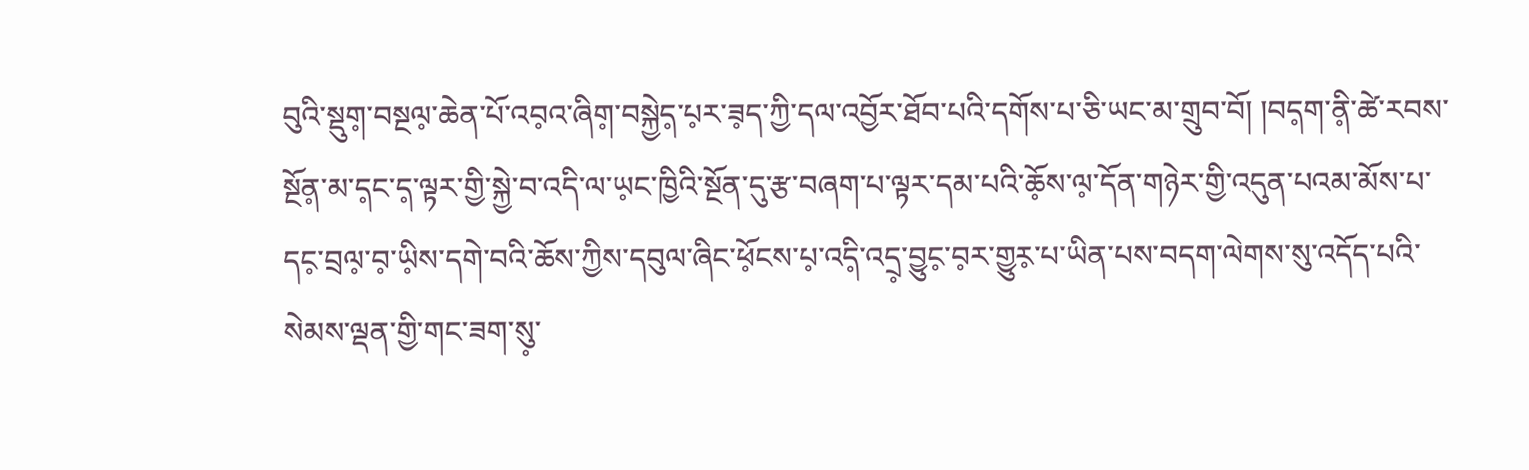བུའི་སྡུག༷་བསྔལ༷་ཆེན་པོ་འབ༷འ་ཞིག༷་བསྐྱེད༷་པ༷ར་ཟ༷ད་ཀྱི་དལ་འབྱོར་ཐོབ་པའི་དགོས་པ་ཅི་ཡང་མ་གྲུབ་བོ། །བད༷ག་ནི༷་ཚེ་རབས་སྔོན༷་མ་ད༷ང་ད༷་ལྟར་གྱི་སྐྱེ་བ་འདི་ལ་ཡ༷ང་ཁྱིའི་སྔོན་དུ་རྩ་བཞག་པ་ལྟར་དམ་པའི་ཆོ༷ས་ལ༷་དོན་གཉེར་གྱི་འདུན་པའམ་མོས་པ་དང༷་བྲལ༷་བ༷་ཡི༷ས་དགེ་བའི་ཆོས་ཀྱིས་དབུལ་ཞིང་ཕོ༷ངས་པ༷་འདི༷་འདྲ༷་བྱུང༷་བ༷ར་གྱུར༷་པ་ཡིན་པས་བདག་ལེགས་སུ་འདོད་པའི་སེམས་ལྡན་གྱི་གང་ཟག་སུ༷་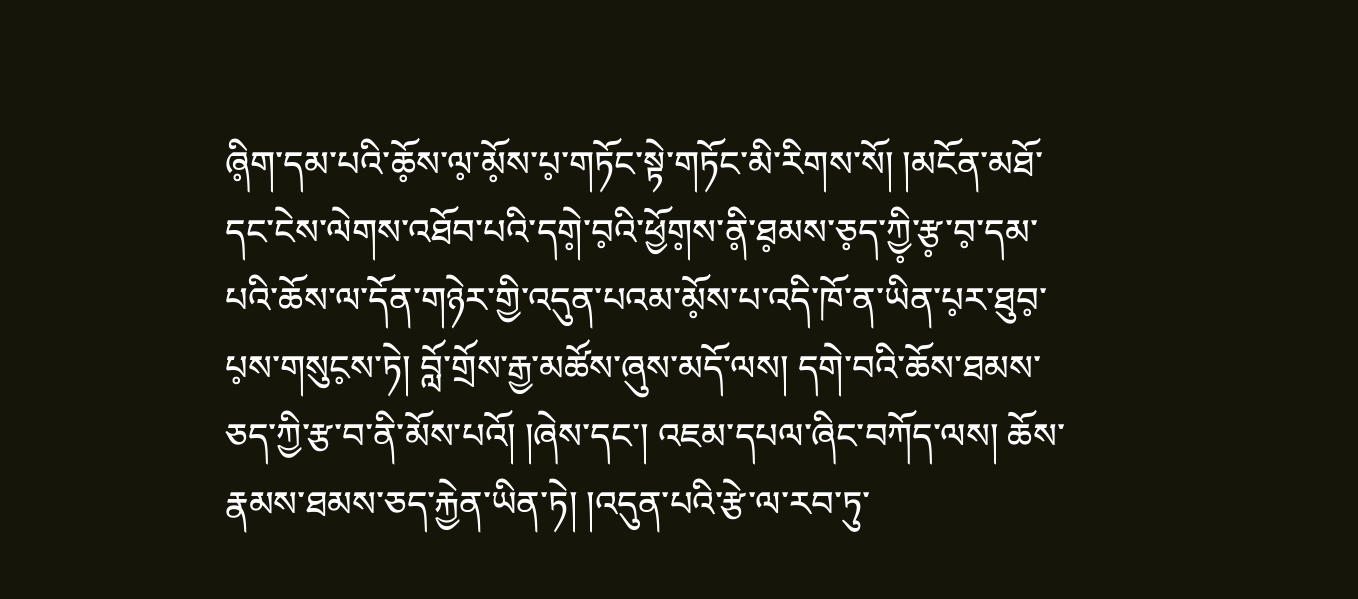ཞི༷ག་དམ་པའི་ཆོ༷ས་ལ༷་མོ༷ས་པ༷་གཏོང་སྟེ་གཏོང་མི་རིགས་སོ། །མངོན་མཐོ་དང་ངེས་ལེགས་འཐོབ་པའི་དགེ༷་བ༷འི་ཕྱོག༷ས་ནི༷་ཐ༷མས་ཅ༷ད་ཀྱི༷་རྩ༷་བ༷་དམ་པའི་ཆོས་ལ་དོན་གཉེར་གྱི་འདུན་པའམ་མོ༷ས་པ་འདི་ཁོ་ན་ཡིན་པ༷ར་ཐུབ༷་པ༷ས་གསུང༷ས་ཏེ། བློ་གྲོས་རྒྱ་མཚོས་ཞུས་མདོ་ལས། དགེ་བའི་ཆོས་ཐམས་ཅད་ཀྱི་རྩ་བ་ནི་མོས་པའོ། །ཞེས་དང་། འཇམ་དཔལ་ཞིང་བཀོད་ལས། ཆོས་རྣམས་ཐམས་ཅད་རྐྱེན་ཡིན་ཏེ། །འདུན་པའི་རྩེ་ལ་རབ་ཏུ་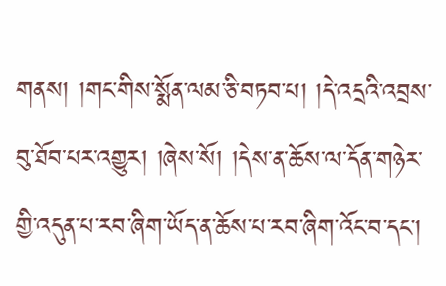གནས། །གང་གིས་སྨོན་ལམ་ཅི་བཏབ་པ། །དེ་འདྲའི་འབྲས་བུ་ཐོབ་པར་འགྱུར། །ཞེས་སོ། །དེས་ན་ཆོས་ལ་དོན་གཉེར་གྱི་འདུན་པ་རབ་ཞིག་ཡོད་ན་ཆོས་པ་རབ་ཞིག་འོང་བ་དང་།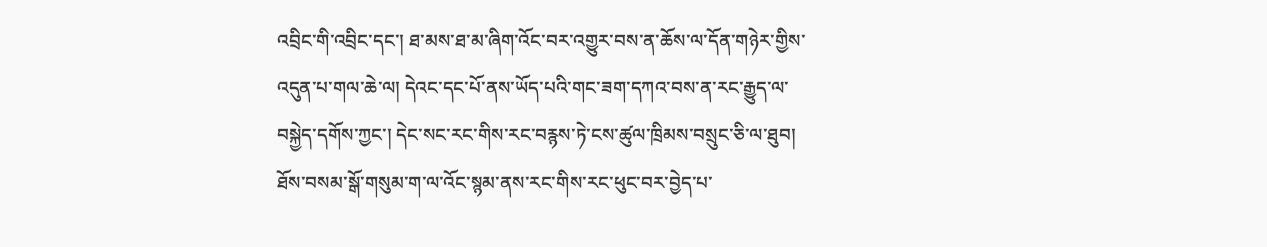འབྲིང་གི་འབྲིང་དང་། ཐ་མས་ཐ་མ་ཞིག་འོང་བར་འགྱུར་བས་ན་ཆོས་ལ་དོན་གཉེར་གྱིས་འདུན་པ་གལ་ཆེ་ལ། དེའང་དང་པོ་ནས་ཡོད་པའི་གང་ཟག་དཀའ་བས་ན་རང་རྒྱུད་ལ་བསྐྱེད་དགོས་ཀྱང་། དེང་སང་རང་གིས་རང་བརྙས་ཏེ་ངས་ཚུལ་ཁྲིམས་བསྲུང་ཅི་ལ་ཐུབ། ཐོས་བསམ་སྒོ་གསུམ་ག་ལ་འོང་སྙམ་ནས་རང་གིས་རང་ཕུང་བར་བྱེད་པ་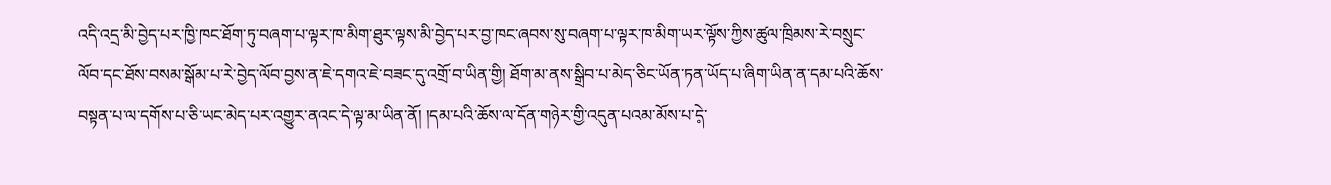འདི་འདྲ་མི་བྱེད་པར་ཁྱི་ཁང་ཐོག་ཏུ་བཞག་པ་ལྟར་ཁ་མིག་ཐུར་ལྟས་མི་བྱེད་པར་བྱ་ཁང་ཞབས་སུ་བཞག་པ་ལྟར་ཁ་མིག་ཡར་ལྟོས་ཀྱིས་ཚུལ་ཁྲིམས་རེ་བསྲུང་ལོབ་དང་ཐོས་བསམ་སྒོམ་པ་རེ་བྱེད་ལོབ་བྱས་ན་ཇེ་དགའ་ཇེ་བཟང་དུ་འགྲོ་བ་ཡིན་གྱི། ཐོག་མ་ནས་སྒྲིབ་པ་མེད་ཅིང་ཡོན་ཏན་ཡོད་པ་ཞིག་ཡིན་ན་དམ་པའི་ཆོས་བསྟན་པ་ལ་དགོས་པ་ཅི་ཡང་མེད་པར་འགྱུར་ནའང་དེ་ལྟ་མ་ཡིན་ནོ། །དམ་པའི་ཆོས་ལ་དོན་གཉེར་གྱི་འདུན་པའམ་མོས་པ་དེ༷་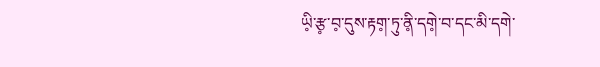ཡི༷་རྩ༷་བ༷་དུས་རྟག༷་ཏུ་ནི༷་དགེ༷་བ་དང་མི་དགེ་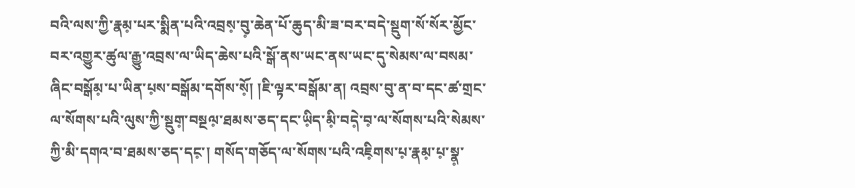བའི་ལས་ཀྱི་རྣམ༷་པར་སྨིན་པའི་འབྲས༷་བུ༷་ཆེན་པོ་ཆུད་མི་ཟ་བར་བདེ་སྡུག་སོ་སོར་མྱོང་བར་འགྱུར་ཚུལ་རྒྱུ་འབྲས་ལ་ཡིད་ཆེས་པའི་སྒོ་ནས་ཡང་ནས་ཡང་དུ་སེམས་ལ་བསམ་ཞིང་བསྒོམ༷་པ་ཡིན་པ༷ས་བསྒོམ་དགོས་སོ༷། །ཇི་ལྟར་བསྒོམ་ན། འབྲས་བུ་ན་བ་དང་ཚ་གྲང་ལ་སོགས་པའི་ལུས་ཀྱི་སྡུག༷་བསྔལ༷་ཐམས་ཅད་དང་ཡི༷ད་མི༷་བདེ༷་བ༷་ལ་སོགས་པའི་སེམས་ཀྱི་མི་དགའ་བ་ཐམས་ཅད་དང༷་། གསོད་གཅོད་ལ་སོགས་པའི་འཇི༷གས་པ༷་རྣམ༷་པ༷་སྣ༷་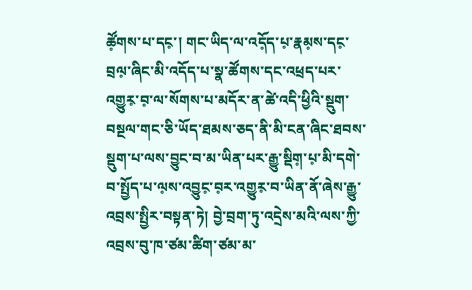ཚོ༷གས་པ་དང༷་། གང་ཡིད་ལ་འདོ༷ད་པ༷་རྣམ༷ས་དང༷་བྲལ༷་ཞིང་མི་འདོད་པ་སྣ་ཚོགས་དང་འཕྲད་པར་འགྱུར༷་བ༷་ལ་སོགས་པ་མདོར་ན་ཚེ་འདི་ཕྱིའི་སྡུག་བསྔལ་གང་ཅི་ཡོད་ཐམས་ཅད་ནི་མི་ངན་ཞིང་ཐབས་སྡུག་པ་ལས་བྱུང་བ་མ་ཡིན་པར་རྒྱུ་སྡིག༷་པ༷་མི་དགེ་བ་སྤྱོད་པ་ལ༷ས་འབྱུང༷་བ༷ར་འགྱུར༷་བ་ཡིན་ནོ་ཞེས་རྒྱུ་འབྲས་སྤྱིར་བསྟན་ཏེ། བྱེ་བྲག་ཏུ་འདྲེས་མའི་ལས་ཀྱི་འབྲས་བུ་ཁ་ཙམ་ཚིག་ཙམ་མ་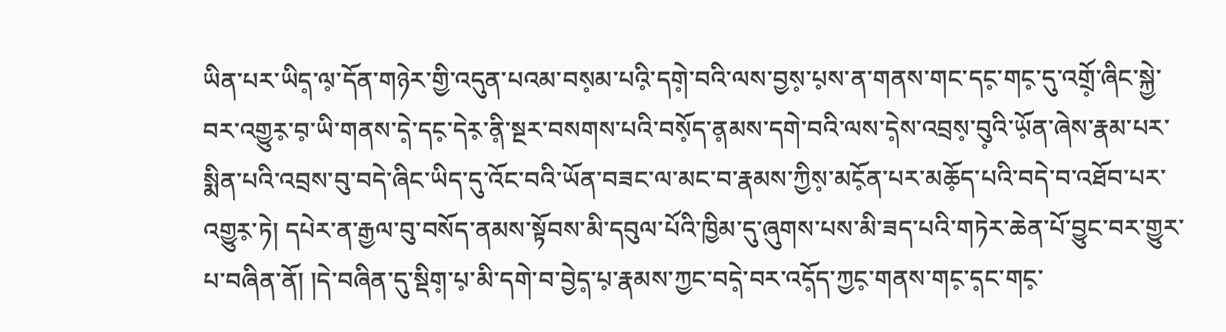ཡིན་པར་ཡིད༷་ལ༷་དོན་གཉེར་གྱི་འདུན་པའམ་བས༷མ་པའི༷་དགེ༷་བའི་ལས་བྱས༷་པ༷ས་ན་གནས་གང་དང༷་གང༷་དུ་འགྲོ༷་ཞིང་སྐྱེ་བར་འགྱུར༷་བ༷་ཡི་གནས་དེ༷་དང༷་དེར༷་ནི༷་སྔར་བསགས་པའི་བསོ༷ད་ན༷མས་དགེ་བའི་ལས་དེ༷ས་འབྲས༷་བུ༷འི་ཡོ༷ན་ཞེས་རྣམ་པར་སྨིན་པའི་འབྲས་བུ་བདེ་ཞིང་ཡིད་དུ་འོང་བའི་ཡོན་བཟང་ལ་མང་བ་རྣམས་ཀྱིས༷་མངོ༷ན་པར་མཆོ༷ད་པའི་བདེ་བ་འཐོབ་པར་འགྱུར༷་ཏེ། དཔེར་ན་རྒྱལ་བུ་བསོད་ནམས་སྟོབས་མི་དབུལ་པོའི་ཁྱིམ་དུ་ཞུགས་པས་མི་ཟད་པའི་གཏེར་ཆེན་པོ་བྱུང་བར་གྱུར་པ་བཞིན་ནོ། །དེ་བཞིན་དུ་སྡིག༷་པ༷་མི་དགེ་བ་བྱེད༷་པ༷་རྣམས་ཀྱང་བདེ༷་བར་འདོ༷ད་ཀྱང༷་གནས་གང༷་ད༷ང་གང༷་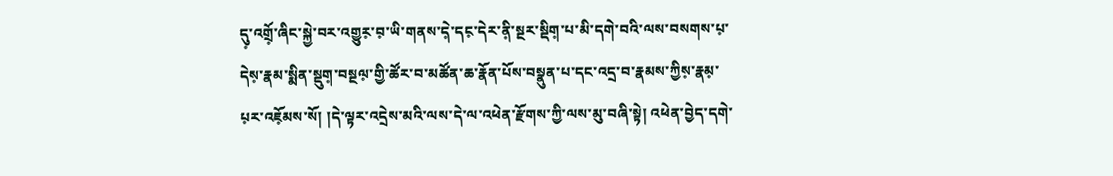དུ༷་འགྲོ༷་ཞིང་སྐྱེ་བར་འགྱུར༷་བ༷་ཡི་གནས་དེ༷་དང༷་དེར་ནི༷་སྔར་སྡིག༷་པ་མི་དགེ་བའི་ལས་བསགས་པ༷་དེས༷་རྣམ་སྨིན་སྡུག༷་བསྔལ༷་གྱི་ཚོར་བ་མཚོན་ཆ་རྣོན་པོས་བསྣུན་པ་དང་འདྲ་བ་རྣམས་ཀྱིས༷་རྣམ༷་པ༷ར་འཇོ༷མས་སོ། །དེ་ལྟར་འདྲེས་མའི་ལས་དེ་ལ་འཕེན་རྫོགས་ཀྱི་ལས་མུ་བཞི་སྟེ། འཕེན་བྱེད་དགེ་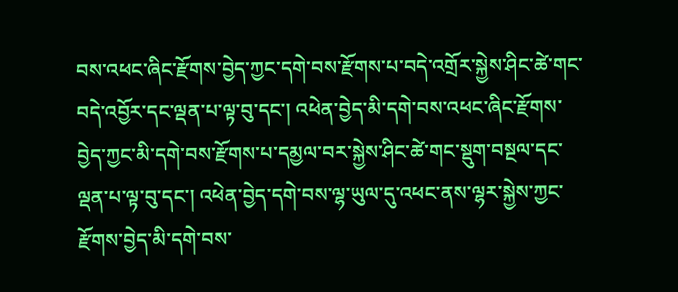བས་འཕང་ཞིང་རྫོགས་བྱེད་ཀྱང་དགེ་བས་རྫོགས་པ་བདེ་འགྲོར་སྐྱེས་ཤིང་ཚེ་གང་བདེ་འབྱོར་དང་ལྡན་པ་ལྟ་བུ་དང་། འཕེན་བྱེད་མི་དགེ་བས་འཕང་ཞིང་རྫོགས་བྱེད་ཀྱང་མི་དགེ་བས་རྫོགས་པ་དམྱལ་བར་སྐྱེས་ཤིང་ཚེ་གང་སྡུག་བསྔལ་དང་ལྡན་པ་ལྟ་བུ་དང་། འཕེན་བྱེད་དགེ་བས་ལྷ་ཡུལ་དུ་འཕང་ནས་ལྷར་སྐྱེས་ཀྱང་རྫོགས་བྱེད་མི་དགེ་བས་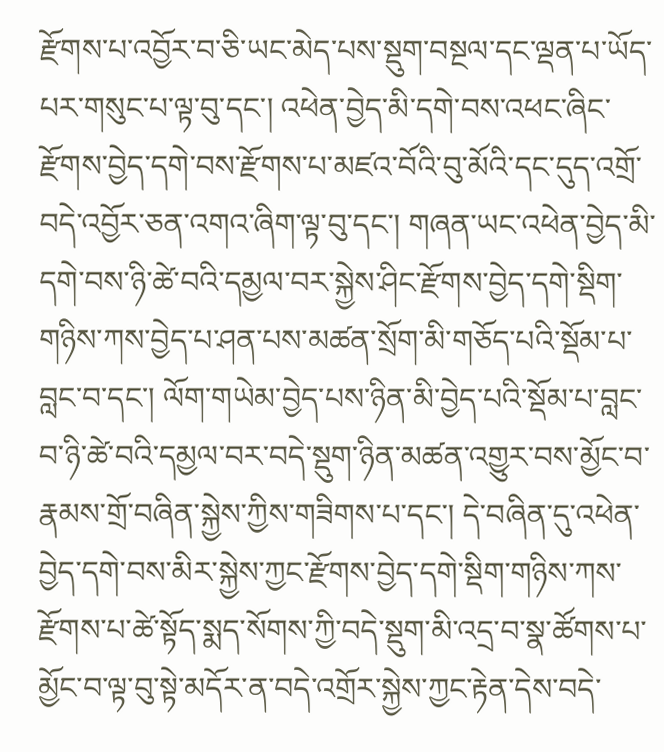རྫོགས་པ་འབྱོར་བ་ཅི་ཡང་མེད་པས་སྡུག་བསྔལ་དང་ལྡན་པ་ཡོད་པར་གསུང་པ་ལྟ་བུ་དང་། འཕེན་བྱེད་མི་དགེ་བས་འཕང་ཞིང་རྫོགས་བྱེད་དགེ་བས་རྫོགས་པ་མཛའ་བོའི་བུ་མོའི་དང་དུད་འགྲོ་བདེ་འབྱོར་ཅན་འགའ་ཞིག་ལྟ་བུ་དང་། གཞན་ཡང་འཕེན་བྱེད་མི་དགེ་བས་ཉི་ཚེ་བའི་དམྱལ་བར་སྐྱེས་ཤིང་རྫོགས་བྱེད་དགེ་སྡིག་གཉིས་ཀས་བྱེད་པ་ཤན་པས་མཚན་སྲོག་མི་གཅོད་པའི་སྡོམ་པ་བླང་བ་དང་། ལོག་གཡེམ་བྱེད་པས་ཉིན་མི་བྱེད་པའི་སྡོམ་པ་བླང་བ་ཉི་ཚེ་བའི་དམྱལ་བར་བདེ་སྡུག་ཉིན་མཚན་འགྱུར་བས་མྱོང་བ་རྣམས་གྲོ་བཞིན་སྐྱེས་ཀྱིས་གཟིགས་པ་དང་། དེ་བཞིན་དུ་འཕེན་བྱེད་དགེ་བས་མིར་སྐྱེས་ཀྱང་རྫོགས་བྱེད་དགེ་སྡིག་གཉིས་ཀས་རྫོགས་པ་ཚེ་སྟོད་སྨད་སོགས་ཀྱི་བདེ་སྡུག་མི་འདྲ་བ་སྣ་ཚོགས་པ་མྱོང་བ་ལྟ་བུ་སྟེ་མདོར་ན་བདེ་འགྲོར་སྐྱེས་ཀྱང་རྟེན་དེས་བདེ་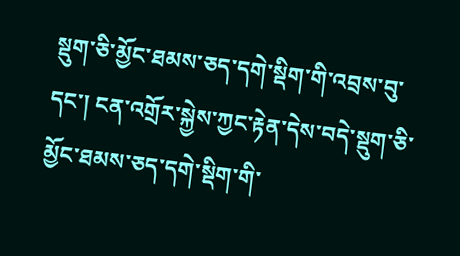སྡུག་ཅི་མྱོང་ཐམས་ཅད་དགེ་སྡིག་གི་འབྲས་བུ་དང་། ངན་འགྲོར་སྐྱེས་ཀྱང་རྟེན་དེས་བདེ་སྡུག་ཅི་མྱོང་ཐམས་ཅད་དགེ་སྡིག་གི་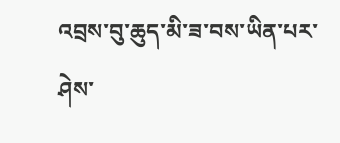འབྲས་བུ་ཆུད་མི་ཟ་བས་ཡིན་པར་ཤེས་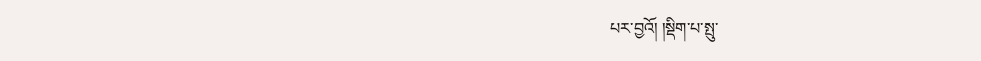པར་བྱའོ། །སྡིག་པ་སྤུ་